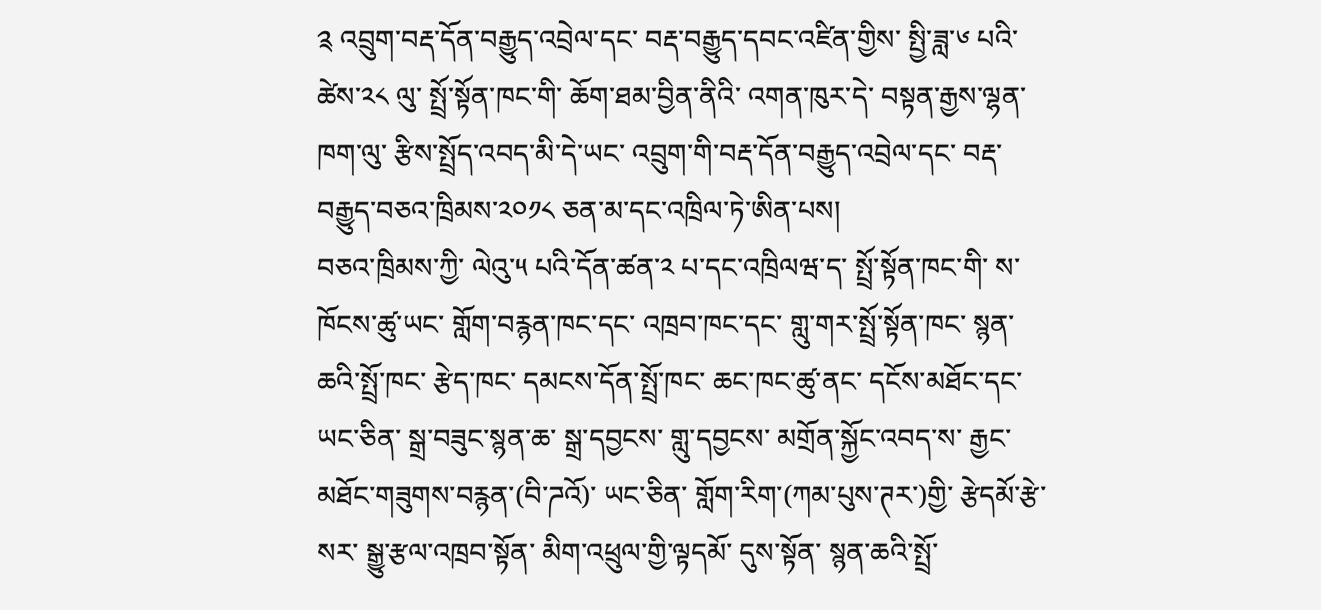༉ འབྲུག་བརྡ་དོན་བརྒྱུད་འབྲེལ་དང་ བརྡ་བརྒྱུད་དབང་འཛིན་གྱིས་ སྤྱི་ཟླ་༦ པའི་ཚེས་༢༨ ལུ་ སྤྲོ་སྟོན་ཁང་གི་ ཆོག་ཐམ་བྱིན་ནིའི་ འགན་ཁུར་དེ་ བསྟན་རྒྱས་ལྷན་ཁག་ལུ་ རྩིས་སྤྲོད་འབད་མི་དེ་ཡང་ འབྲུག་གི་བརྡ་དོན་བརྒྱུད་འབྲེལ་དང་ བརྡ་བརྒྱུད་བཅའ་ཁྲིམས་༢༠༡༨ ཅན་མ་དང་འཁྲིལ་ཏེ་ཨིན་པས།
བཅའ་ཁྲིམས་ཀྱི་ ལེའུ་༥ པའི་དོན་ཚན་༢ པ་དང་འཁྲིལཝ་ད་ སྤྲོ་སྟོན་ཁང་གི་ ས་ཁོངས་ཚུ་ཡང་ གློག་བརྙན་ཁང་དང་ འཁྲབ་ཁང་དང་ གླུ་གར་སྤྲོ་སྟོན་ཁང་ སྙན་ཆའི་སྤྲོ་ཁང་ རྩེད་ཁང་ དམངས་དོན་སྤྲོ་ཁང་ ཆང་ཁང་ཚུ་ནང་ དངོས་མཐོང་དང་ ཡང་ཅིན་ སྒྲ་བཟུང་སྙན་ཆ་ སྒྲ་དབྱངས་ གླུ་དབྱངས་ མགྲོན་སྐྱོང་འབད་ས་ རྒྱང་མཐོང་གཟུགས་བརྙན་(བི་ཌའོ)་ ཡང་ཅིན་ གློག་རིག་(ཀམ་པུས་ཊར་)གྱི་ རྩེདམོ་རྩེ་སར་ སྒྱུ་རྩལ་འཁྲབ་སྟོན་ མིག་འཕྲུལ་གྱི་ལྟདམོ་ དུས་སྟོན་ སྙན་ཆའི་སྤྲོ་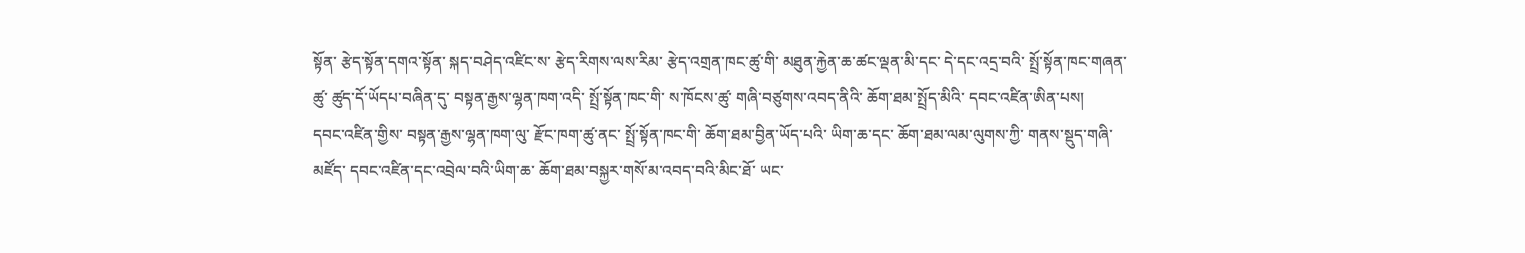སྟོན་ རྩེད་སྟོན་དགའ་སྟོན་ སྐད་བཤེད་འཛིང་ས་ རྩེད་རིགས་ལས་རིམ་ རྩེད་འགྲན་ཁང་ཚུ་གི་ མཐུན་རྐྱེན་ཆ་ཚང་ལྡན་མི་དང་ དེ་དང་འདྲ་བའི་ སྤྲོ་སྟོན་ཁང་གཞན་ཚུ་ ཚུད་དོ་ཡོདཔ་བཞིན་དུ་ བསྟན་རྒྱས་ལྷན་ཁག་འདི་ སྤྲོ་སྟོན་ཁང་གི་ ས་ཁོངས་ཚུ་ གཞི་བཙུགས་འབད་ནིའི་ ཆོག་ཐམ་སྤྲོད་མིའི་ དབང་འཛིན་ཨིན་པས།
དབང་འཛིན་གྱིས་ བསྟན་རྒྱས་ལྷན་ཁག་ལུ་ རྫོང་ཁག་ཚུ་ནང་ སྤྲོ་སྟོན་ཁང་གི་ ཆོག་ཐམ་བྱིན་ཡོད་པའི་ ཡིག་ཆ་དང་ ཆོག་ཐམ་ལམ་ལུགས་ཀྱི་ གནས་སྡུད་གཞི་མཛོད་ དབང་འཛིན་དང་འབྲེལ་བའི་ཡིག་ཆ་ ཆོག་ཐམ་བསྐྱར་གསོ་མ་འབད་བའི་མིང་ཐོ་ ཡང་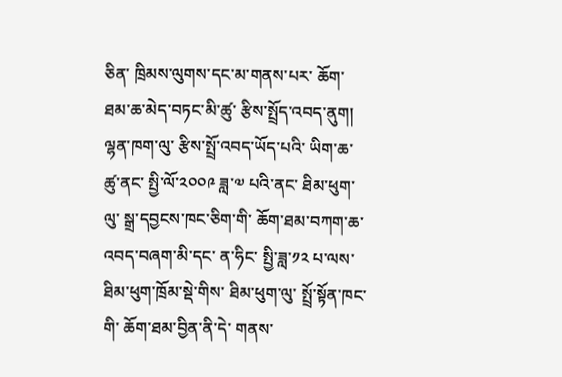ཅིན་ ཁྲིམས་ལུགས་དང་མ་གནས་པར་ ཆོག་ཐམ་ཆ་མེད་བཏང་མི་ཚུ་ རྩིས་སྤྲོད་འབད་ནུག།
ལྷན་ཁག་ལུ་ རྩིས་སྤྲོ་འབད་ཡོད་པའི་ ཡིག་ཆ་ཚུ་ནང་ སྤྱི་ལོ་༢༠༠༩ ཟླ་༧ པའི་ནང་ ཐིམ་ཕུག་ལུ་ སྒྲ་དབྱངས་ཁང་ཅིག་གི་ ཆོག་ཐམ་བཀག་ཆ་འབད་བཞག་མི་དང་ ན་ཧིང་ སྤྱི་ཟླ་༡༢ པ་ལས་ ཐིམ་ཕུག་ཁྲོམ་སྡེ་གིས་ ཐིམ་ཕུག་ལུ་ སྤྲོ་སྟོན་ཁང་གི་ ཆོག་ཐམ་བྱིན་ནི་དེ་ གནས་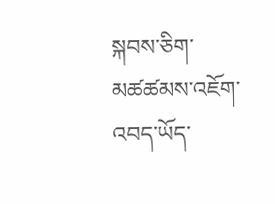སྐབས་ཅིག་ མཚཚམས་འཇོག་འབད་ཡོད་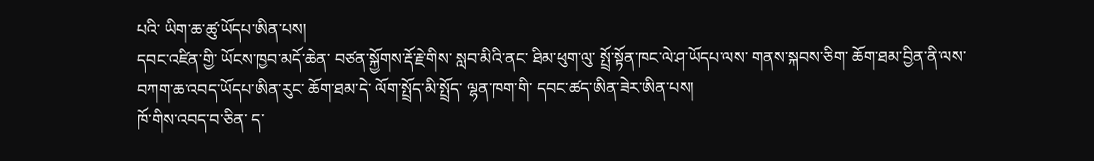པའི་ ཡིག་ཆ་ཚུ་ཡོདཔ་ཨིན་པས།
དབང་འཛིན་གྱི་ ཡོངས་ཁྱབ་མདོ་ཆེན་ བཙན་སྐྱོགས་རྡོ་རྗེ་གིས་ སླབ་མིའི་ནང་ ཐིམ་ཕུག་ལུ་ སྤྲོ་སྟོན་ཁང་ལེ་ཤ་ཡོདཔ་ལས་ གནས་སྐབས་ཅིག་ ཆོག་ཐམ་བྱིན་ནི་ལས་ བཀག་ཆ་འབད་ཡོདཔ་ཨིན་རུང་ ཆོག་ཐམ་དེ་ ལོག་སྤྲོད་མི་སྤྲོད་ ལྷན་ཁག་གི་ དབང་ཚད་ཨིན་ཟེར་ཨིན་པས།
ཁོ་གིས་འབད་བ་ཅིན་ ད་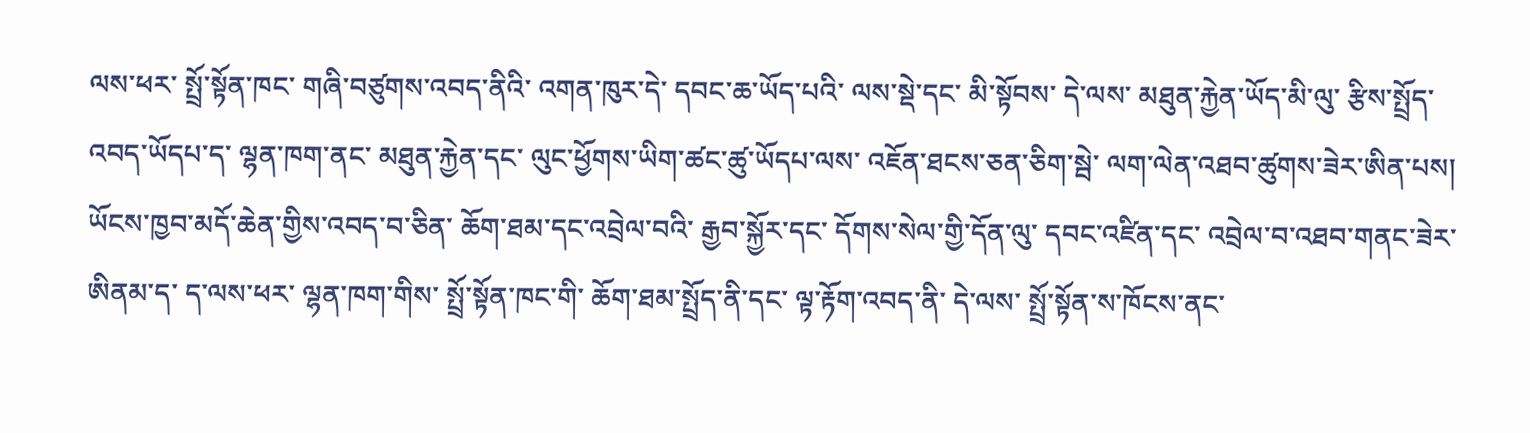ལས་ཕར་ སྤྲོ་སྟོན་ཁང་ གཞི་བཙུགས་འབད་ནིའི་ འགན་ཁུར་དེ་ དབང་ཆ་ཡོད་པའི་ ལས་སྡེ་དང་ མི་སྟོབས་ དེ་ལས་ མཐུན་རྐྱེན་ཡོད་མི་ལུ་ རྩིས་སྤྲོད་འབད་ཡོདཔ་ད་ ལྷན་ཁག་ནང་ མཐུན་རྐྱེན་དང་ ལུང་ཕྱོགས་ཡིག་ཚང་ཚུ་ཡོདཔ་ལས་ འཇོན་ཐངས་ཅན་ཅིག་སྦེ་ ལག་ལེན་འཐབ་ཚུགས་ཟེར་ཨིན་པས།
ཡོངས་ཁྱབ་མདོ་ཆེན་གྱིས་འབད་བ་ཅིན་ ཆོག་ཐམ་དང་འབྲེལ་བའི་ རྒྱབ་སྐྱོར་དང་ དོགས་སེལ་གྱི་དོན་ལུ་ དབང་འཛིན་དང་ འབྲེལ་བ་འཐབ་གནང་ཟེར་ཨིནམ་ད་ ད་ལས་ཕར་ ལྷན་ཁག་གིས་ སྤྲོ་སྟོན་ཁང་གི་ ཆོག་ཐམ་སྤྲོད་ནི་དང་ ལྟ་རྟོག་འབད་ནི་ དེ་ལས་ སྤྲོ་སྟོན་ས་ཁོངས་ནང་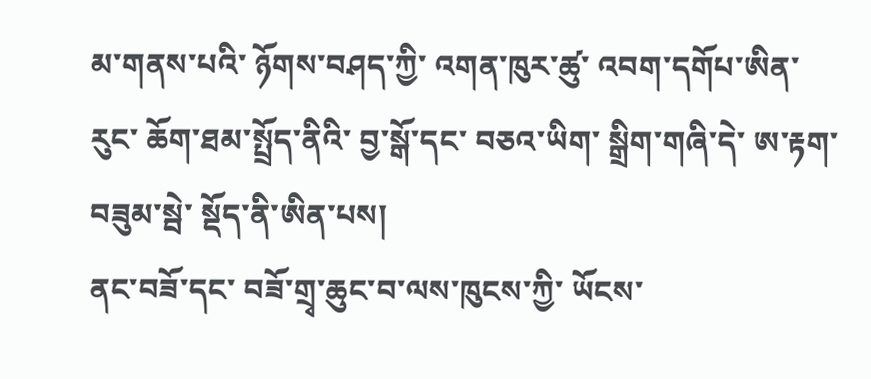མ་གནས་པའི་ ཉོགས་བཤད་ཀྱི་ འགན་ཁུར་ཚུ་ འབག་དགོཔ་ཨིན་རུང་ ཆོག་ཐམ་སྤྲོད་ནིའི་ བྱ་སྒོ་དང་ བཅའ་ཡིག་ སྒྲིག་གཞི་དེ་ ཨ་རྟག་བཟུམ་སྦེ་ སྡོད་ནི་ཨིན་པས།
ནང་བཟོ་དང་ བཟོ་གྲྭ་ཆུང་བ་ལས་ཁུངས་ཀྱི་ ཡོངས་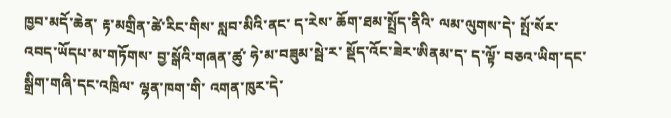ཁྱབ་མདོ་ཆེན་ རྟ་མགྲིན་ཚེ་རིང་གིས་ སླབ་མིའི་ནང་ ད་རེས་ ཆོག་ཐམ་སྤྲོད་ནིའི་ ལམ་ལུགས་དེ་ སྤོ་སོར་འབད་ཡོདཔ་མ་གཏོགས་ བྱ་སྒོའི་གཞན་ཚུ་ ཧེ་མ་བཟུམ་སྦེ་ར་ སྡོད་འོང་ཟེར་ཨིནམ་ད་ ད་ལྟོ་ བཅའ་ཡིག་དང་ སྒྲིག་གཞི་དང་འཁྲིལ་ ལྷན་ཁག་གི་ འགན་ཁུར་དེ་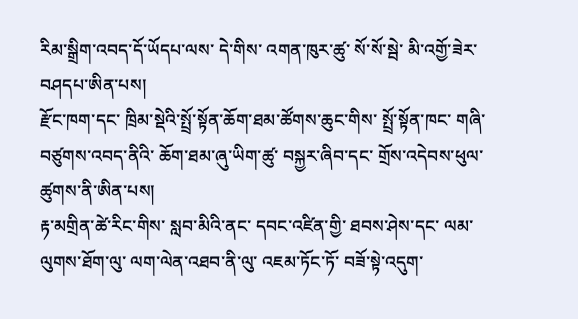རིམ་སྒྲིག་འབད་དོ་ཡོདཔ་ལས་ དེ་གིས་ འགན་ཁུར་ཚུ་ སོ་སོ་སྦེ་ མི་འགྱོ་ཟེར་ བཤདཔ་ཨིན་པས།
རྫོང་ཁག་དང་ ཁྲིམ་སྡེའི་སྤྲོ་སྟོན་ཆོག་ཐམ་ཚོགས་ཆུང་གིས་ སྤྲོ་སྟོན་ཁང་ གཞི་བཙུགས་འབད་ནིའི་ ཆོག་ཐམ་ཞུ་ཡིག་ཚུ་ བསྐྱར་ཞིབ་དང་ གྲོས་འདེབས་ཕུལ་ཚུགས་ནི་ཨིན་པས།
རྟ་མགྲིན་ཚེ་རིང་གིས་ སླབ་མིའི་ནང་ དབང་འཛིན་གྱི་ ཐབས་ཤེས་དང་ ལམ་ལུགས་ཐོག་ལུ་ ལག་ལེན་འཐབ་ནི་ལུ་ འཇམ་ཏོང་ཏོ་ བཟོ་སྟེ་འདུག་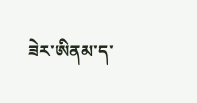ཟེར་ཨིནམ་ད་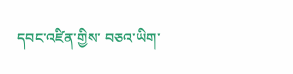དབང་འཛིན་གྱིས་ བཅའ་ཡིག་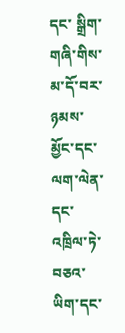དང་ སྒྲིག་གཞི་གིས་མ་དོ་བར་ ཉམས་མྱོང་དང་ ལག་ལེན་དང་འཁྲིལ་ཏེ་ བཅའ་ཡིག་དང་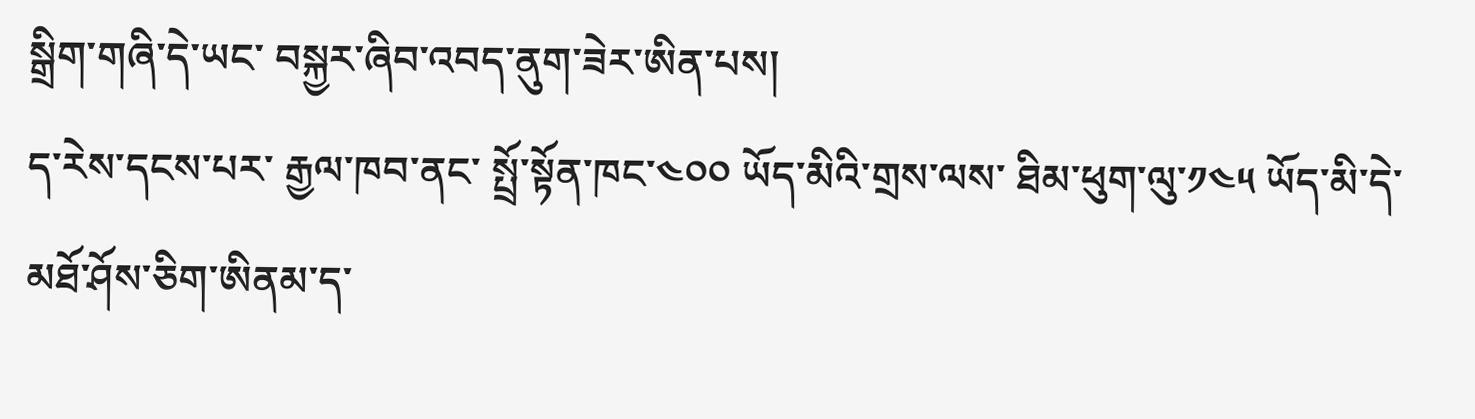སྒྲིག་གཞི་དེ་ཡང་ བསྐྱར་ཞིབ་འབད་ནུག་ཟེར་ཨིན་པས།
ད་རེས་དངས་པར་ རྒྱལ་ཁབ་ནང་ སྤྲོ་སྟོན་ཁང་༤༠༠ ཡོད་མིའི་གྲས་ལས་ ཐིམ་ཕུག་ལུ་༡༤༥ ཡོད་མི་དེ་ མཐོ་ཤོས་ཅིག་ཨིནམ་ད་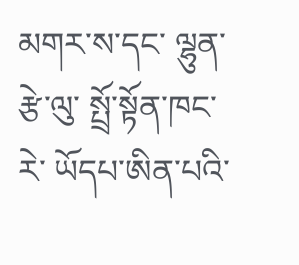མགར་ས་དང་ ལྷུན་རྩེ་ལུ་ སྤྲོ་སྟོན་ཁང་རེ་ ཡོདཔ་ཨིན་པའི་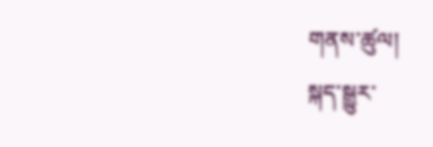གནས་ཚུལ།
སྐད་སྒྱུར་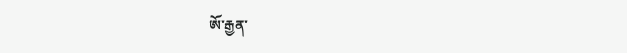ཨོ་རྒྱན་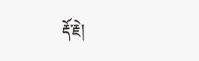རྡོ་རྗེ།